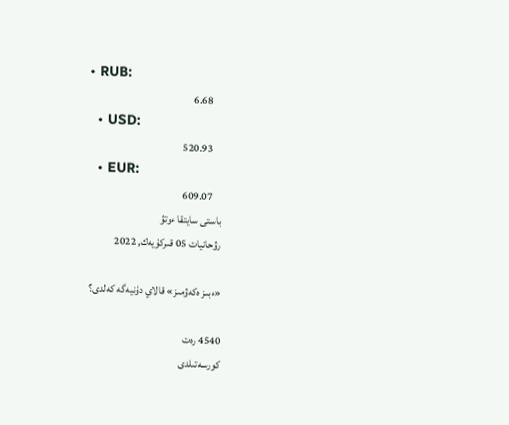• RUB:
    6.68
  • USD:
    520.93
  • EUR:
    609.07
باستى سايتقا ءوتۋ
رۋحانيات 05 قىركۇيەك, 2022

«ءبىز ەكەۋمىز» قالاي دۇنيەگە كەلدى؟

4540 رەت
كورسەتىلدى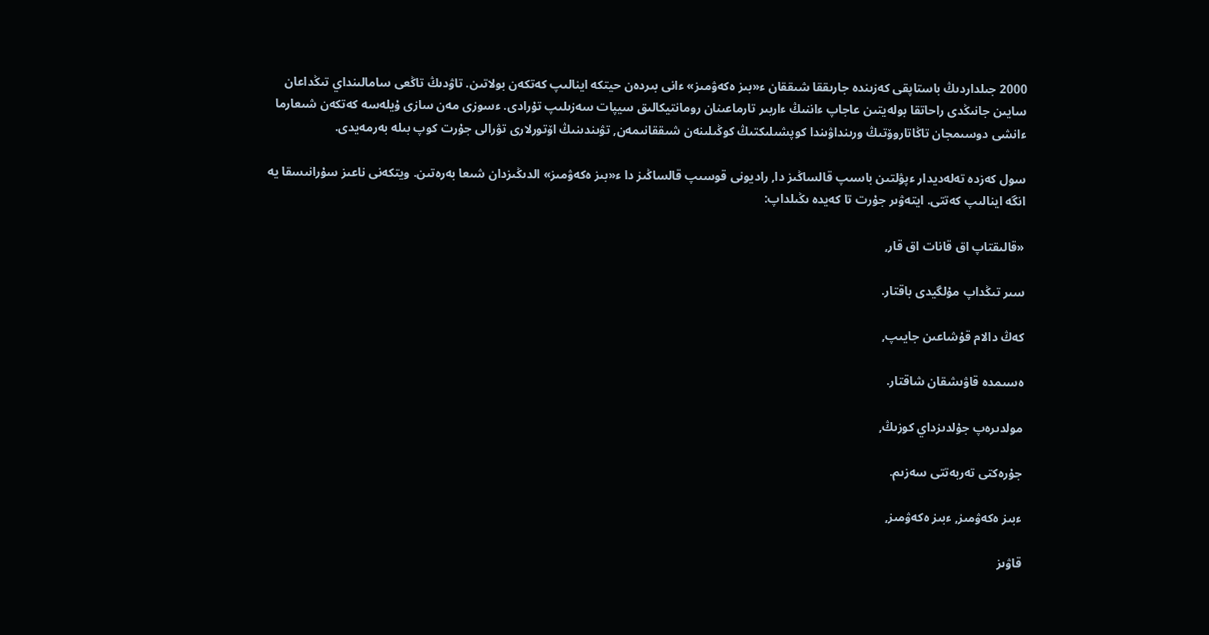2000 جىلداردىڭ باستاپقى كەزىندە جارىققا شىققان ء«بىز ەكەۋمىز» ءانى بىردەن حيتكە اينالىپ كەتكەن بولاتىن. تاۋدىڭ تاڭعى سامالىنداي تىڭداعان سايىن جانىڭدى راحاتقا بولەيتىن عاجاپ ءاننىڭ ءاربىر تارماعىنان رومانتيكالىق سيپات سەزىلىپ تۇرادى. ءسوزى مەن سازى ۇيلەسە كەتكەن شىعارما ءانشى دوسىمجان تاڭاتاروۆتىڭ ورىنداۋىندا كوپشىلىكتىڭ كوڭىلىنەن شىققانىمەن, تۋىندىنىڭ اۆتورلارى تۋرالى جۇرت كوپ بىلە بەرمەيدى.

سول كەزدە تەلەديدار ءپۋلتىن باسىپ قالساڭىز دا, راديونى قوسىپ قالساڭىز دا ء«بىز ەكەۋمىز» الدىڭىزدان شىعا بەرەتىن. ويتكەنى ناعىز سۇرانىسقا يە انگە اينالىپ كەتتى. ايتەۋىر جۇرت تا كەيدە ىڭىلداپ:

«قالىقتاپ اق قانات اق قار,

سىر تىڭداپ مۇلگيدى باقتار.

كەڭ دالام قۇشاعىن جايىپ,

ەسىمدە قاۋىشقان شاقتار.

مولدىرەپ جۇلدىزداي كوزىڭ,

جۇرەكتى تەربەتتى سەزىم.

ءبىز ەكەۋمىز, ءبىز ەكەۋمىز,

قاۋىز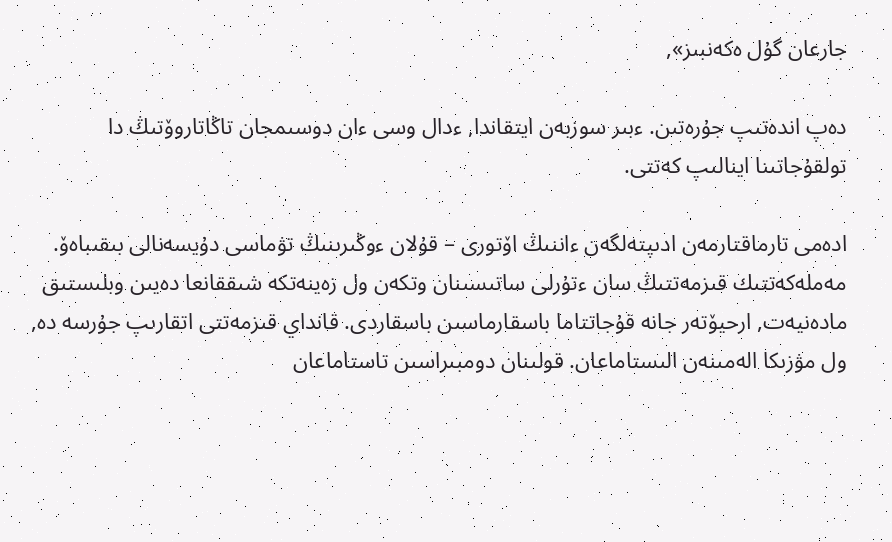جارعان گۇل ەكەنبىز»,

دەپ اندەتىپ جۇرەتىن. ءبىر سوزبەن ايتقاندا, ءدال وسى ءان دوسىمجان تاڭاتاروۆتىڭ دا تولقۇجاتىنا اينالىپ كەتتى.

ادەمى تارماقتارمەن ادىپتەلگەن ءاننىڭ اۆتورى – قۇلان ءوڭىرىنىڭ تۋماسى دۇيسەنالى بىقىباەۆ. مەملەكەتتىك قىزمەتتىڭ سان ءتۇرلى ساتىسىنان وتكەن ول زەينەتكە شىققانعا دەيىن وبلىستىق مادەنيەت, ارحيۆتەر جانە قۇجاتتاما باسقارماسىن باسقاردى. قانداي قىزمەتتى اتقارىپ جۇرسە دە, ول مۋزىكا الەمىنەن الىستاماعان. قولىنان دومبىراسىن تاستاماعان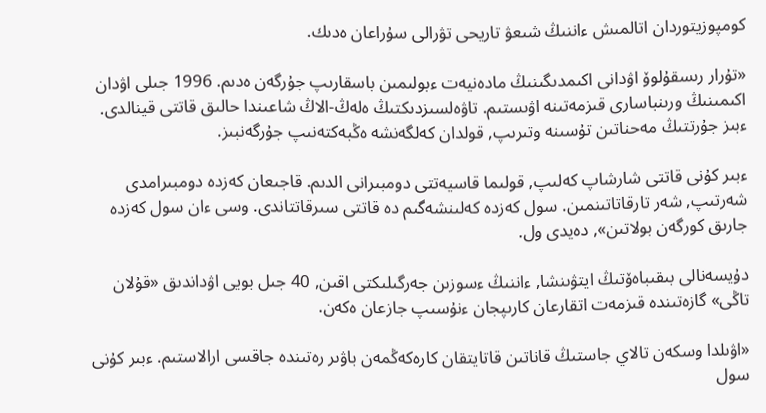كومپوزيتوردان اتالمىش ءاننىڭ شىعۋ تاريحى تۋرالى سۇراعان ەدىك.

«تۇرار رىسقۇلوۆ اۋدانى اكىمدىگىنىڭ مادەنيەت ءبولىمىن باسقارىپ جۇرگەن ەدىم. 1996 جىلى اۋدان اكىمىنىڭ ورىنباسارى قىزمەتىنە اۋىستىم. تاۋەلسىزدىكتىڭ ەلەڭ-الاڭ شاعىندا حالىق قاتتى قينالدى. ءبىز جۇرتتىڭ مەحناتىن تۇسىنە وتىرىپ, قولدان كەلگەنشە ەڭبەكتەنىپ جۇرگەنبىز.

ءبىر كۇنى قاتتى شارشاپ كەلىپ, قولىما قاسيەتتى دومبىرانى الدىم. قاجىعان كەزدە دومبىرامدى شەرتىپ, شەر تارقاتاتىنمىن. سول كەزدە كەلىنشەگىم دە قاتتى سىرقاتتاندى. وسى ءان سول كەزدە جارىق كورگەن بولاتىن», دەيدى ول.

دۇيسەنالى بىقىباەۆتىڭ ايتۋىنشا, ءاننىڭ ءسوزىن جەرگىلىكتى اقىن, 40 جىل بويى اۋداندىق «قۇلان تاڭى» گازەتىندە قىزمەت اتقارعان كارىپجان ءنۇسىپ جازعان ەكەن.

«اۋىلدا وسكەن تالاي جاستىڭ قاناتىن قاتايتقان كارەكەڭمەن باۋىر رەتىندە جاقسى ارالاستىم. ءبىر كۇنى سول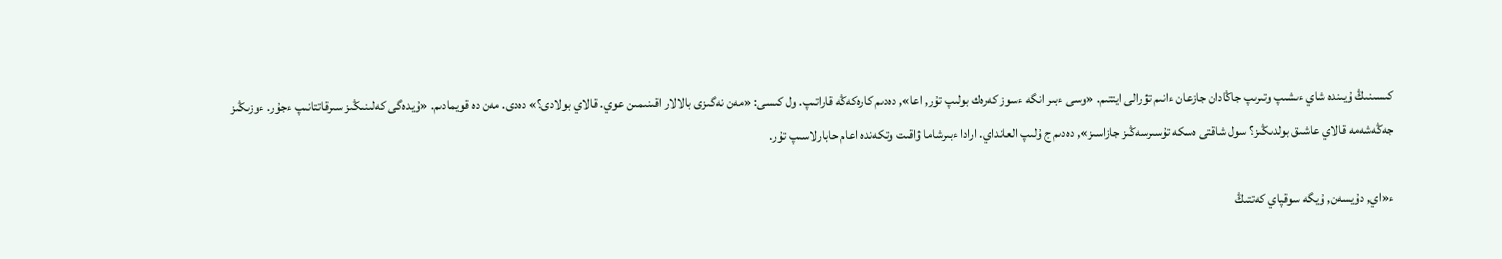كىسىنىڭ ۇيىندە شاي ءىشىپ وتىرىپ جاڭادان جازعان ءانىم تۋرالى ايتتىم. «وسى ءبىر انگە ءسوز كەرەك بولىپ تۇر, اعا», دەدىم كارەكەڭە قاراتىپ. ول كىسى: «مەن نەگىزى بالالار اقىنىمىن عوي. قالاي بولادى؟» دەدى. مەن دە قويمادىم. «ۇيدەگى كەلىنىڭىز سىرقاتتانىپ ءجۇر. ءوزىڭىز جەڭەشەمە قالاي عاشىق بولدىڭىز؟ سول شاقتى ەسكە تۇسىرسەڭىز جازاسىز», دەدىم ج ۇلىپ العانداي. ارادا ءبىرشاما ۋاقىت وتكەندە اعام حابارلاسىپ تۇر.

ء«اي, دۇيسەن, ۇيگە سوقپاي كەتتىڭ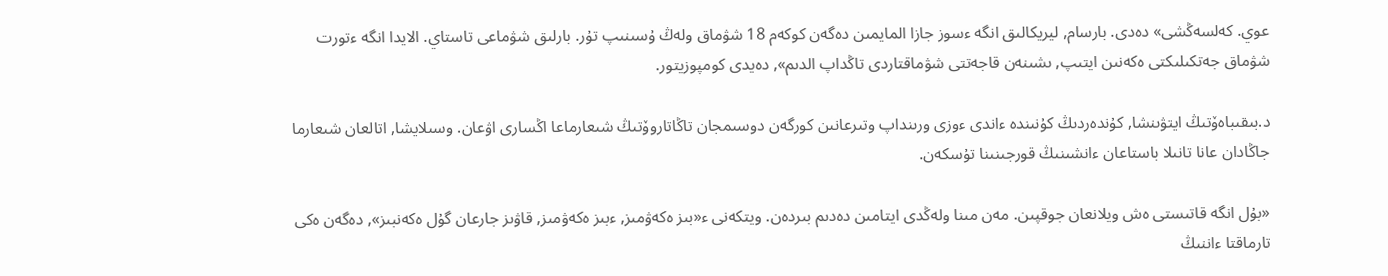عوي. كەلسەڭشى» دەدى. بارسام, ليريكالىق انگە ءسوز جازا المايمىن دەگەن كوكەم 18 شۋماق ولەڭ ۇسىنىپ تۇر. بارلىق شۋماعى تاستاي. الايدا انگە ءتورت شۋماق جەتكىلىكتى ەكەنىن ايتىپ, ىشىنەن قاجەتتى شۋماقتاردى تاڭداپ الدىم», دەيدى كومپوزيتور.

د.بىقىباەۆتىڭ ايتۋىنشا, كۇندەردىڭ كۇنىندە ءاندى ءوزى ورىنداپ وتىرعانىن كورگەن دوسىمجان تاڭاتاروۆتىڭ شىعارماعا اڭسارى اۋعان. وسىلايشا, اتالعان شىعارما جاڭادان عانا تانىلا باستاعان ءانشىنىڭ قورجىنىنا تۇسكەن.

«بۇل انگە قاتىستى ەش ويلانعان جوقپىن. مەن مىنا ولەڭدى ايتامىن دەدىم بىردەن. ويتكەنى ء«بىز ەكەۋمىز, ءبىز ەكەۋمىز, قاۋىز جارعان گۇل ەكەنبىز», دەگەن ەكى تارماقتا ءاننىڭ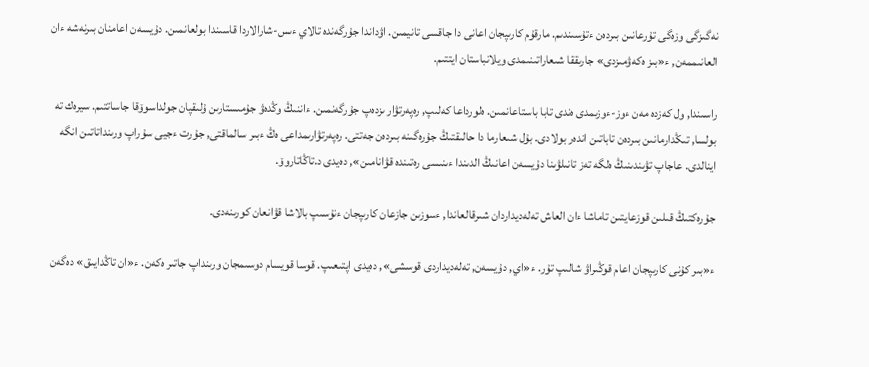نەگىزگى وزەگى تۇرعانىن بىردەن ءتۇسىندىم. مارقۇم كارىپجان اعانى دا جاقسى تانيمىن. اۋداندا جۇرگەندە تالاي ءىس-شارالاردا قاسىندا بولعانمىن. دۇيسەن اعامنان بىرنەشە ءان العانىممەن, ء«بىز ەكەۋمىزدى» جارىققا شىعاراتىنىمدى ويلانباستان ايتتىم.

راسىندا, ول كەزدە مەن ءوز-ءوزىمدى ەندى تابا باستاعانمىن. ەلورداعا كەلىپ, رەپەرتۋار ىزدەپ جۇرگەنمىن. ءاننىڭ وڭدەۋ جۇمىستارىن ۇلىقپان جولداسوۆقا جاساتتىم. سيرەك تە بولسا, تىڭدارمانىن بىردەن تاباتىن اندەر بولادى. بۇل شىعارما دا حالىقتىڭ جۇرەگىنە بىردەن جەتتى. رەپەرتۋارىمداعى ەڭ ءبىر سالماقتى, جۇرت ءجيى سۇراپ ورىنداتاتىن انگە اينالدى. عاجاپ تۋىندىنىڭ ەلگە تەز تانىلۋىنا دۇيسەن اعانىڭ الدىندا ءىنىسى رەتىندە قۋانامىن», دەيدى د.تاڭاتاروۆ.

جۇرەكتىڭ قىلىن قوزعايتىن تاماشا ءان العاش تەلەديداردان شىرقالعاندا, ءسوزىن جازعان كارىپجان ءنۇسىپ بالاشا قۋانعان كورىنەدى.

ء«بىر كۇنى كارىپجان اعام قوڭىراۋ شالىپ تۇر. ء«اي, دۇيسەن, تەلەديداردى قوسشى», دەيدى اپتىعىپ. قوسا قويسام دوسىمجان ورىنداپ جاتىر ەكەن. ء«ان تاڭدايىق» دەگەن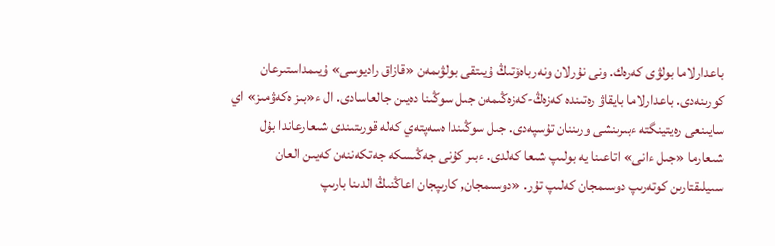باعدارلاما بولۋى كەرەك. ونى نۇرلان ونەرباەۆتىڭ ۇيىتقى بولۋىمەن «قازاق راديوسى» ۇيىمداستىرعان كورىنەدى. باعدارلاما بايقاۋ رەتىندە كەزەڭ-كەزەڭىمەن جىل سوڭىنا دەيىن جالعاسادى. ال ء«بىز ەكەۋمىز» اي سايىنعى رەيتينگتە ءبىرىنشى ورىننان تۇسپەدى. جىل سوڭىندا ەسەپتەي كەلە قورىتىندى شىعارعاندا بۇل شىعارما «جىل ءانى» اتاعىنا يە بولىپ شىعا كەلدى. ءبىر كۇنى جەڭىسكە جەتكەننەن كەيىن العان سىيلىقتارىن كوتەرىپ دوسىمجان كەلىپ تۇر. «دوسىمجان, كارىپجان اعاڭنىڭ الدىنا بارىپ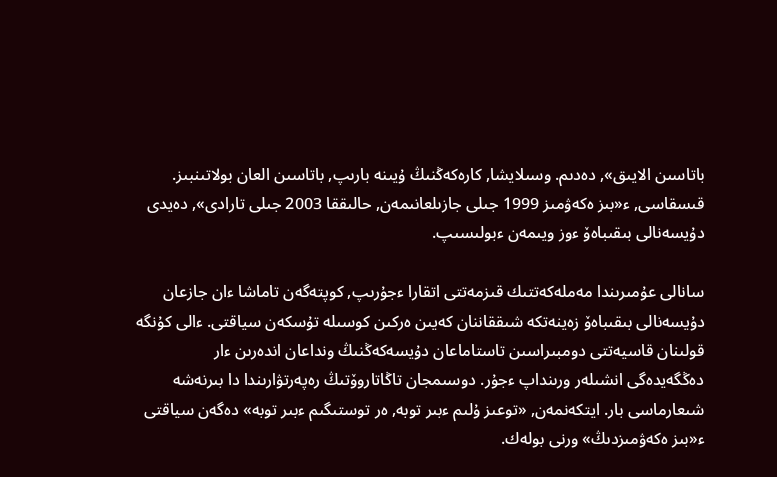باتاسىن الايىق», دەدىم. وسىلايشا, كارەكەڭنىڭ ۇيىنە بارىپ, باتاسىن العان بولاتىنبىز. قىسقاسى, ء«بىز ەكەۋمىز 1999 جىلى جازىلعانىمەن, حالىققا 2003 جىلى تارادى», دەيدى دۇيسەنالى بىقىباەۆ ءوز ويىمەن ءبولىسىپ.

سانالى عۇمىرىندا مەملەكەتتىك قىزمەتتى اتقارا ءجۇرىپ, كوپتەگەن تاماشا ءان جازعان دۇيسەنالى بىقىباەۆ زەينەتكە شىققاننان كەيىن ەركىن كوسىلە تۇسكەن سياقتى. ءالى كۇنگە قولىنان قاسيەتتى دومبىراسىن تاستاماعان دۇيسەكەڭنىڭ ونداعان اندەرىن ءار دەڭگەيدەگى انشىلەر ورىنداپ ءجۇر. دوسىمجان تاڭاتاروۆتىڭ رەپەرتۋارىندا دا بىرنەشە شىعارماسى بار. ايتكەنمەن, «توعىز ۇلىم ءبىر توبە, ەر توستىگىم ءبىر توبە» دەگەن سياقتى ء«بىز ەكەۋمىزدىڭ» ورنى بولەك.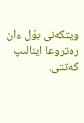ويتكەنى بۇل ءان رەتروعا اينالىپ كەتتى.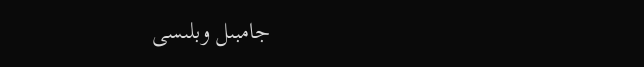جامبىل وبلىسى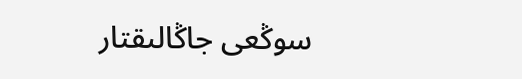سوڭعى جاڭالىقتار